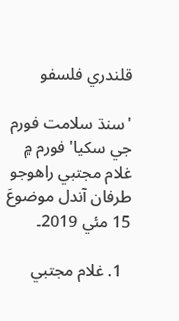قلندري فلسفو

'سنڌ سلامت فورم جي سکيا' فورم ۾ غلام مجتبي راهوجو طرفان آندل موضوعَ 15 مئي 2019۔

  1. غلام مجتبي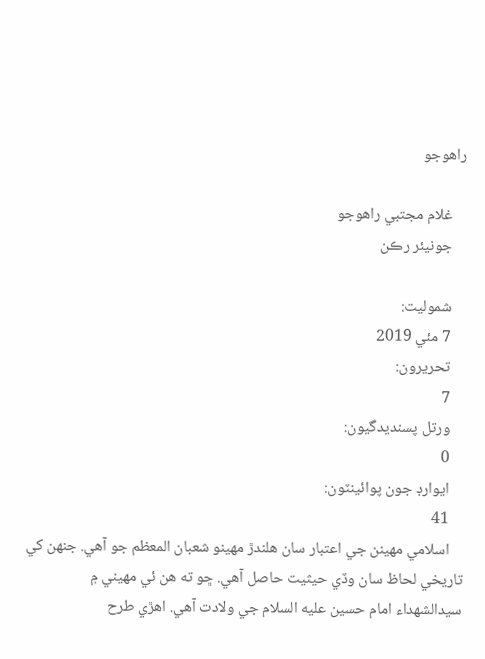راهوجو

    غلام مجتبي راهوجو
    جونيئر رڪن

    شموليت:
    7 مئي 2019
    تحريرون:
    7
    ورتل پسنديدگيون:
    0
    ايوارڊ جون پوائينٽون:
    41
    اسلامي مهينن جي اعتبار سان هلندڙ مهينو شعبان المعظم جو آهي. جنهن کي تاريخي لحاظ سان وڏي حيثيت حاصل آهي. ڇو ته هن ئي مهيني ۾ سيدالشهداء امام حسين عليه السلام جي ولادت آهي. اهڙي طرح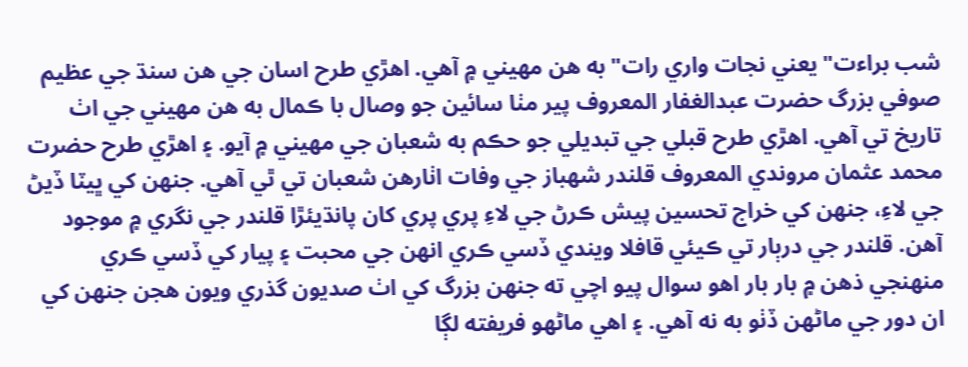شب براءت" يعني نجات واري رات" به هن مهيني ۾ آهي. اهڙي طرح اسان جي هن سنڌ جي عظيم صوفي بزرگ حضرت عبدالغفار المعروف پير مٺا سائين جو وصال با ڪمال به هن مهيني جي اٺ تاريخ تي آهي. اهڙي طرح قبلي جي تبديلي جو حڪم به شعبان جي مهيني ۾ آيو. ۽ اهڙي طرح حضرت محمد عثمان مروندي المعروف قلندر شهباز جي وفات اٺارهن شعبان تي ٿي آهي. جنهن کي ڀيٽا ڏيڻ جي لاءِ، جنهن کي خراج تحسين پيش ڪرڻ جي لاءِ پري پري کان پانڌيئڙا قلندر جي نگري ۾ موجود آهن. قلندر جي درٻار تي ڪيئي قافلا ويندي ڏسي ڪري انهن جي محبت ۽ پيار کي ڏسي ڪري منهنجي ذهن ۾ بار بار اهو سوال پيو اچي ته جنهن بزرگ کي اٺ صديون گذري ويون هجن جنهن کي ان دور جي ماڻهن ڏٺو به نه آهي. ۽ اهي ماڻهو فريفته لڳا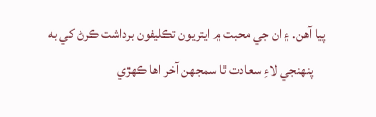پيا آهن. ۽ ان جي محبت ۾ ايتريون تڪليفون برداشت ڪرڻ کي به
    پنهنجي لاءِ سعادت ٿا سمجهن آخر اها ڪهڙي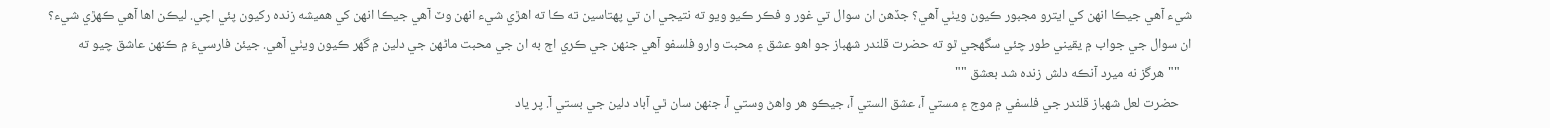شيء آهي جيڪا انهن کي ايترو مجبور ڪيون ويٺي آهي؟ جڏهن ان سوال تي غور و فڪر ڪيو ويو ته نتيجي ان تي پهتاسين ته ڪا ته اهڙي شيء انهن وٽ آهي جيڪا انھن کي هميشه زنده رکيون پئي اچي. ليڪن اها آهي ڪهڙي شيء؟ ان سوال جي جواب ۾ يقيني طور چئي سگهجي ٿو ته حضرت قلندر شهباز جو اهو عشق ۽ محبت وارو فلسفو آهي جنهن جي ڪري اڄ به ان جي محبت ماڻهن جي دلين ۾ گهر ڪيون ويٺي آهي. جيئن فارسيءَ ۾ ڪنهن عاشق چيو ته
    ""هرگز نه ميرد آنڪه دلش زنده شد بعشق ""
    حضرت لعل شهباز قلندر جي فلسفي ۾ موج ۽ مستي آ، عشق الستي آ، جيڪو هر واهڻ وستي آ، جنهن سان ٿي آباد دلين جي بستي آ. پر ياد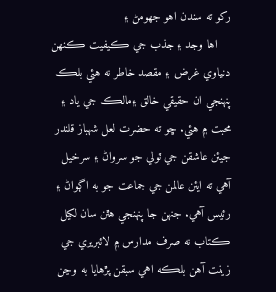رکو ته سندن اهو جهومڻ ۽
    اها وجد ۽ جذب جي ڪيفيت ڪنھن دنياوي غرض ۽ مقصد خاطر نه هئي بلڪ پنهنجي ان حقيقي خالق ۽مالڪ جي ياد ۽ محبت ۾ هئي. ڇو ته حضرت لعل شهباز قلندر جيئن عاشقن جي ٽولي جو سرواڻ ۽ سرخيل آهي ته ايئن عالمن جي جماعت جو به اڳواڻ ۽ رئيس آهي. جنهن جا پنهنجي هٿن سان لکيل ڪتاب نه صرف مدارس ۾ لائبريري جي زينت آهن بلڪه اهي سبقن پڙهايا به وڃن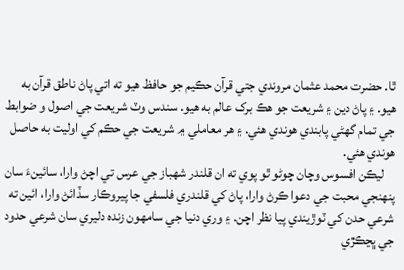ٿا. حضرت محمد عثمان مروندي جتي قرآن حڪيم جو حافظ هيو ته اتي پاڻ ناطق قرآن به هيو. ۽ پاڻ دين ۽ شريعت جو هڪ برک عالم به هيو. سندس وٽ شريعت جي اصول و ضوابط جي تمام گھڻي پابندي هوندي هئي. ۽ هر معاملي ۾ شريعت جي حڪم کي اوليت به حاصل هوندي هئي.
    ليڪن افسوس وچان چوڻو ٿو پوي ته ان قلندر شهباز جي عرس تي اچڻ وارا، سائينءَ سان پنهنجي محبت جي دعوا ڪرڻ وارا، پاڻ کي قلندري فلسفي جا پيروڪار سڏائڻ وارا، ائين ته شرعي حدن کي ٽوڙيندي پيا نظر اچن. ۽ وري دنيا جي سامهون زنده دليري سان شرعي حدود جي ڀڃڪڙي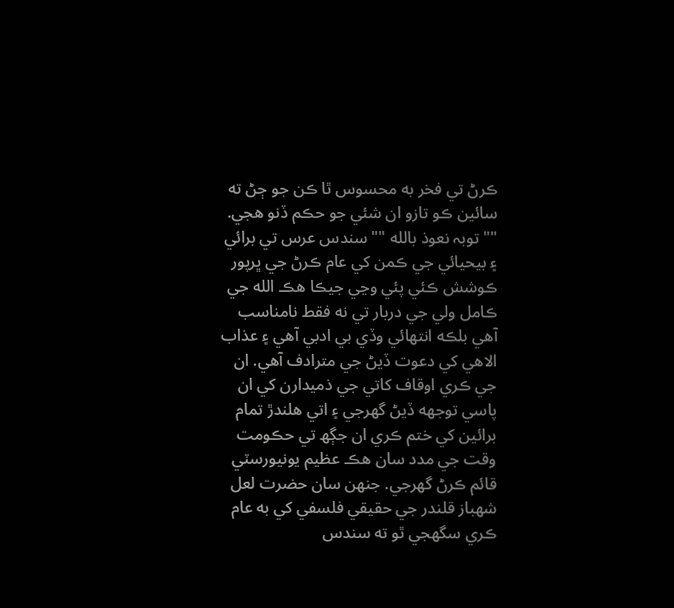ڪرڻ تي فخر به محسوس ٿا ڪن جو ڄڻ ته سائين ڪو تازو ان شئي جو حڪم ڏنو هجي. "" توبہ نعوذ بالله "" سندس عرس تي برائي ۽ بيحيائي جي ڪمن کي عام ڪرڻ جي ڀرپور ڪوشش ڪئي پئي وڃي جيڪا هڪ الله جي ڪامل ولي جي دربار تي نه فقط نامناسب آهي بلڪه انتهائي وڏي بي ادبي آهي ۽ عذاب الاهي کي دعوت ڏيڻ جي مترادف آهي. ان جي ڪري اوقاف کاتي جي ذميدارن کي ان پاسي توجهه ڏيڻ گھرجي ۽ اتي هلندڙ تمام برائين کي ختم ڪري ان جڳھ تي حڪومت وقت جي مدد سان هڪ عظيم يونيورسٽي قائم ڪرڻ گهرجي. جنهن سان حضرت لعل شهباز قلندر جي حقيقي فلسفي کي به عام ڪري سگهجي ٿو ته سندس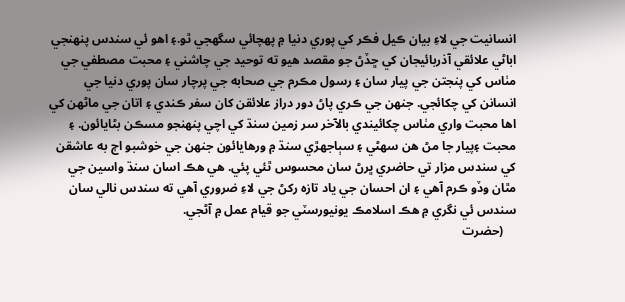انسانيت جي لاءِ بيان ڪيل فڪر کي پوري دنيا ۾ پهچائي سگهجي ٿو.۽ اهو ئي سندس پنهنجي اباڻي علائقي آذربائيجان کي ڇڏڻ جو مقصد هيو ته توحيد جي چاشني ۽ محبت مصطفي جي مٺاس کي پنجتن جي پيار سان ۽ رسول مڪرم جي صحابه جي پرچار سان پوري دنيا جي انسانن کي چکائجي. جنهن جي ڪري پاڻ دور دراز علائقن کان سفر ڪندي ۽ اتان جي ماڻهن کي اها محبت واري مٺاس چکائيندي بالآخر سر زمين سنڌ کي اچي پنهنجو مسڪن بڻايائون. ۽ محبت ۽پيار جا مڻ هن سهڻي ۽ سٻاجهڙي سنڌ ۾ ورهايائون جنهن جي خوشبو اڄ به عاشقن کي سندس مزار تي حاضري ڀرڻ سان محسوس ٿئي پئي. هي هڪ اسان سنڌ واسين جي مٿان وڏو ڪرم آهي ۽ ان احسان جي ياد تازه رکڻ جي لاءِ ضروري آهي ته سندس نالي سان سندس ئي نگري ۾ هڪ اسلامڪ يونيورسٽي جو قيام عمل ۾ آڻجي.
    (حضرت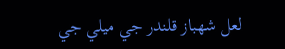لعل شهباز قلندر جي ميلي جي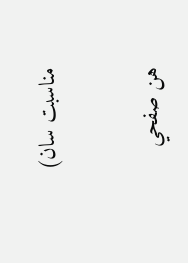مناسبت سان)


هن صفحي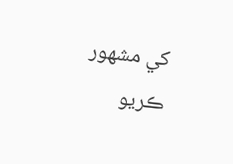کي مشهور ڪريو